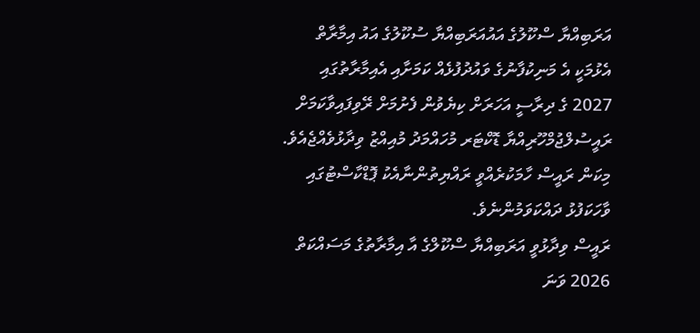އަރަބިއްޔާ ސްކޫލުގެ އައުއަރަބިއްޔާ ސުކޫލުގެ އައު އިމާރާތް އެޅުމަކީ އެ މަނިކުފާނުގެ ވައުދުފުޅެއް ކަމަށާއި އެއިމާރާތުގައި 2027 ގެ ދިރާސީ އަހަރަށް ކިޔެވުން ފެށުމަށް ރޭވިފައިވާކަމަށް ރައީސުލްޖުމްހޫރިއްޔާ ޑޮކްޓަރ މުހައްމަދު މުއިއްޒު ވިދާޅުވެއްޖެއެވެ.
މިކަން ރައީސް ހާމަކުރެއްވީ ރައްޔިތުންނާއެކު ޕޮޑްކާސްޓުގައި ވާހަކަފުޅު ދައްކަވަމުންނެވެ.
ރައީސް ވިދާޅުވީ އަރަބިއްޔާ ސްކޫލްގެ އާ އިމާރާތުގެ މަސައްކަތް 2026 ވަނަ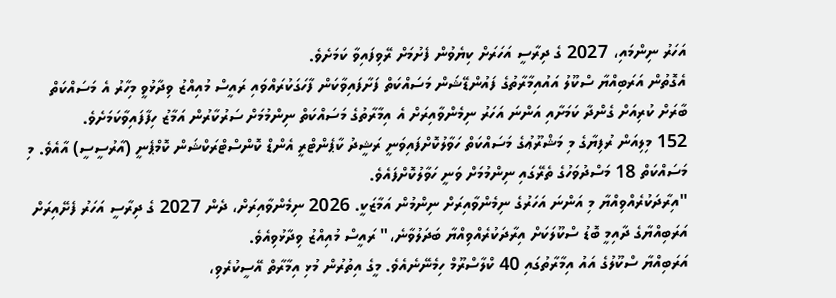އަހަރު ނިންމައި، 2027 ގެ ދިރާސީ އަހަރަށް ކިޔެވުން ފެށުމަށް ރޭވިފައިވާ ކަމަށެވެ.
އެގޮތުން އަރަބިއްޔާ ސްކޫލު އައުއިމާރާތުގެ ފައުންޑޭޝަން މަސައްކަތް ފަށާފައިވާކަން ފާހަގަކުރައްވައި ރައީސް މުއިއްޒު ވިދާޅުވީ މިހާރު އެ މަސައްކަތް ބާރަށް ކުރިއަށް ގެންދާ ކަމަށާއި އަންނަ އަހަރު ނިމެންވާއިރަށް އެ އިމާރާތުގެ މަސައްކަތް ނިންމުމަށް ސަރުކާރުން އަމާޒު ހިފާފައިވާކަމަށެވެ.
152 މިލިއަން ރުފިޔާގެ މި މަޝްރޫޢުގެ މަސައްކަތް ހަވާލުކޮށްފައިވަނީ ރަޝީދު ކާޕެންޓްރީ އެންޑް ކޮންސްޓްރަކްޝަން ކޮމްޕެނީ (އާރުސީސީ) އާއެވެ. މި މަސައްކަތް 18 މަސްދުވަހުގެ ތެރޭގައި ނިންމުމަށް ވަނީ ހަވާލުކޮށްފައެވެ.
"އިރާދަކުރެއްވިއްޔާ މި އަންނަ އަހަރުގެ ނިމެންވާއިރަށް ނިންމުން އަމާޒަކީ. 2026 ނިމެންވާއިރަށް، ދެން 2027 ގެ ދިރާސީ އަހަރު ފެށޭއިރަށް އަރަބިއްޔާގެ ދާއިމީ ބޮޑު ސްކޫލަކަށް އިރާދަކުރެއްވިއްޔާ ބަދަލުވާނެ،" ރައީސް މުއިއްޒު ވިދާޅުވިއެވެ.
އަރަބިއްޔާ ސްކޫލުގެ އައު އިމާރާތުގައި 40 ކްލާސްރޫމް ހިމެނޭނެއެވެ. މީގެ އިތުރުން މުޅި އިމާރާތް އޭސީކުރެވި،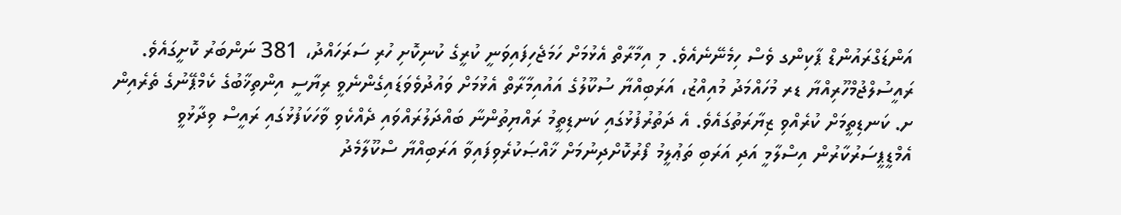އަންޑަގްރައުންޑް ޕާކިންގ ވެސް ހިމެނޭނެއެވެ. މި އިމާރާތް އެޅުމަށް ހަމަޖެހިފައިވަނީ ކުރީގެ ކުނިކޮށި ހުރި ސަރަހައްދު، 381 ނަންބަރު ކޮށީގައެވެ.
ރައީސުލްޖުމްހޫރިއްޔާ ޑރ މުހައްމަދު މުއިއްޒު، އަރަބިއްޔާ ސުކޫލުގެ އައުއިމާރާތް އެޅުމަށް ވައުދުވެވަޑައިގެންނެވީ ރިޔާސީ އިންތިޚާބުގެ ކެމްޕޭނުގެ ތެރެއިން ށ. ކަނޑިތީމަށް ކުރެއްވި ޒިޔާރަތުގައެވެ. އެ ދަތުރުފުޅުގައި ކަނޑިތީމު ރައްޔިތުންނާ ބައްދަލުރައްވައި ދެއްކެވި ވާހަކަފުޅުގައި ރައީސް ވިދާޅުވީ އެމްޑީޕީސަރުކާރުން އިސްލާމީ އަދި އަރަބި ތަޢުލީމު ފޯރުކޮށްދިނުމަށް ޚާއްޞަކުރެވިފައިވާ އަރަބިއްޔާ ސްކޫލާމެދު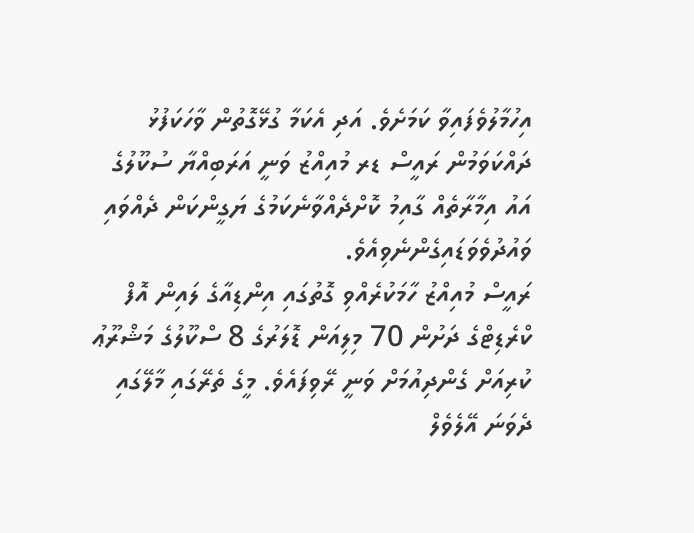އިހުމާލުވެފައިވާ ކަމަށެވެ. އަދި އެކަމާ ގުޅޭގޮތުން ވާހަކަފުޅު ދައްކަވަމުން ރައީސް ޑރ މުއިއްޒު ވަނީ އަރަބިއްޔާ ސުކޫލުގެ އައު އިމާރާތެއް ގާއިމު ކޮށްދެއްވާނެކަމުގެ ޔަގީންކަން ދެއްވައި ވައުދުވެވަޑައިގެންނެވިއެވެ.
ރައީސް މުއިއްޒު ހާމަކުރެއްވި ގޮތުގައި އިންޑިއާގެ ލައިން އޮފް ކްރެޑިޓްގެ ދަށުން 70 މިލިއަން ޑޮލަރުގެ 8 ސްކޫލުގެ މަޝްރޫޢު ކުރިއަށް ގެންދިއުމަށް ވަނީ ރޭވިފައެވެ. މީގެ ތެރޭގައި މާލޭގައި ދެވަނަ އޭލެވެލް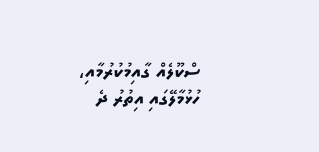ސްކޫލެއް ގާއިމުކުރުމާއި، ހުޅުމާލޭގައި އިތުރު ދެ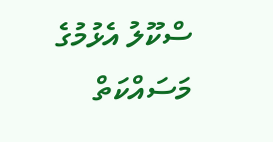ސްކޫލު އެޅުމުގެ މަސައްކަތް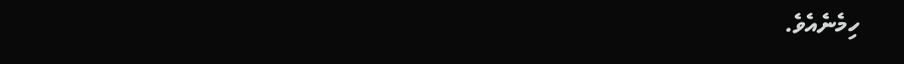ހިމެނެއެވެ.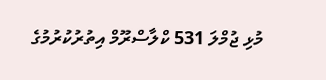މުޅި ޖުމްލަ 531 ކްލާސްރޫމް އިތުރުކުރުމުގެ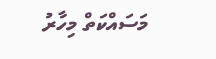މަސައްކަތް މިހާރު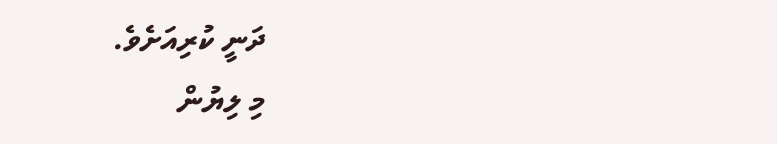ދަނީ ކުރިއަށެވެ.
މި ލިޔުން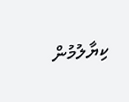ކިޔާލުމުން